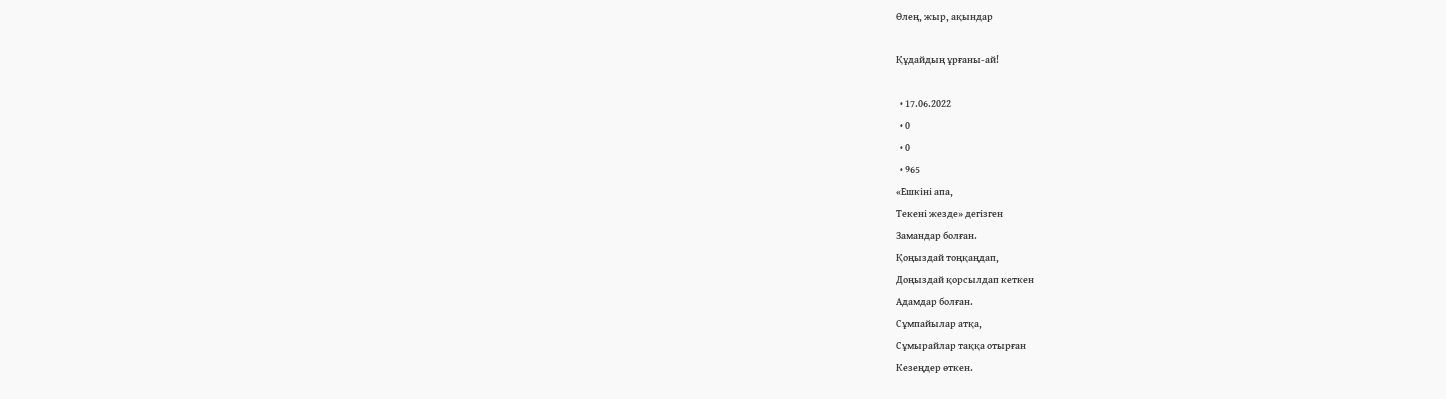Өлең, жыр, ақындар

Құдайдың ұрғаны-ай!

  • 17.06.2022
  • 0
  • 0
  • 965
«Ешкiнi апа,
Текенi жезде» дегiзген
Замандар болған.
Қоңыздай тоңқаңдап,
Доңыздай қорсылдап кеткен
Адамдар болған.
Сұмпайылар атқа,
Сұмырайлар таққа отырған
Кезеңдер өткен.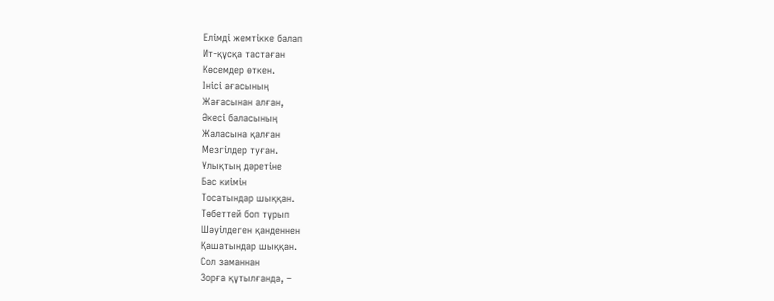Елiмдi жемтiкке балап
Ит-құсқа тастаған
Көсемдер өткен.
Iнiсi ағасының
Жағасынан алған,
Әкесi баласының
Жаласына қалған
Мезгiлдер туған.
Ұлықтың дәретiне
Бас киiмiн
Тосатындар шыққан.
Төбеттей боп тұрып
Шәуiлдеген қанденнен
Қашатындар шыққан.
Сол заманнан
Зорға құтылғанда, –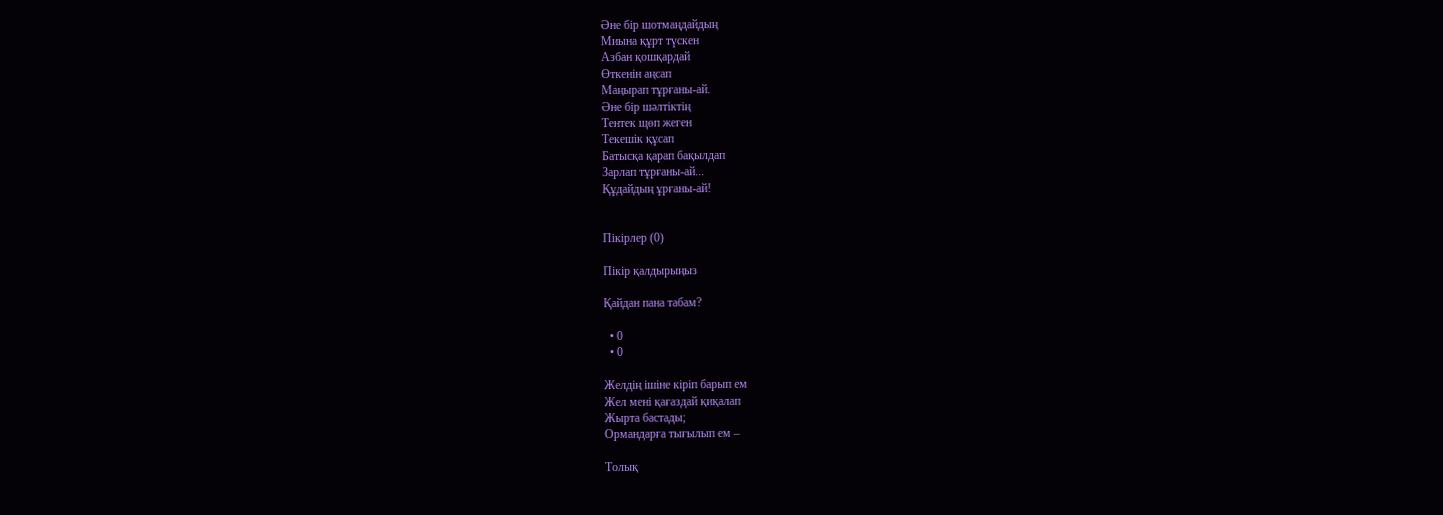Әне бiр шотмаңдайдың
Миына құрт түскен
Азбан қошқардай
Өткенiн аңсап
Маңырап тұрғаны-ай.
Әне бiр шәлтiктiң
Тентек щөп жеген
Текешiк құсап
Батысқа қарап бақылдап
Зарлап тұрғаны-ай...
Құдайдың ұрғаны-ай!


Пікірлер (0)

Пікір қалдырыңыз

Қайдан пана табам?

  • 0
  • 0

Желдiң iшiне кiрiп барып ем
Жел менi қағаздай қиқалап
Жырта бастады;
Ормандарға тығылып ем –

Толық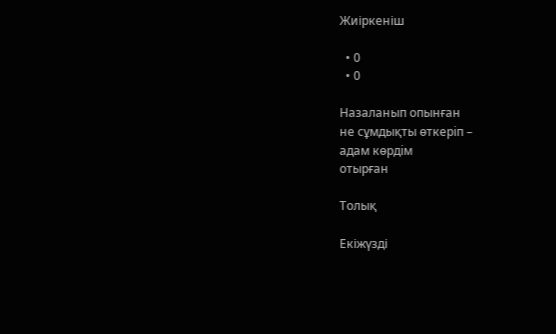Жиіркеніш

  • 0
  • 0

Назаланып опынған
не сұмдықты өткерiп –
адам көрдiм
отырған

Толық

Екіжүзді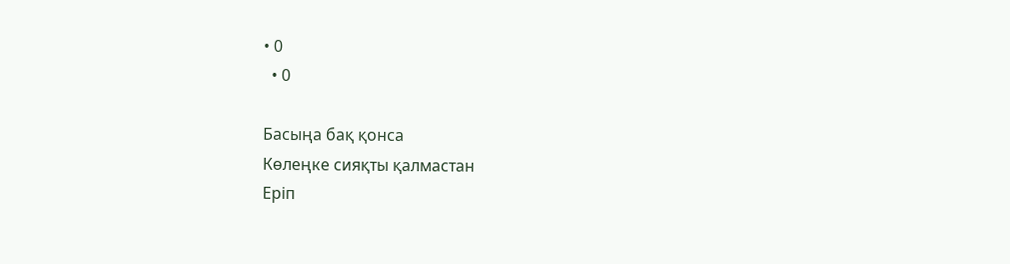• 0
  • 0

Басыңа бақ қонса
Көлеңке сияқты қалмастан
Ерiп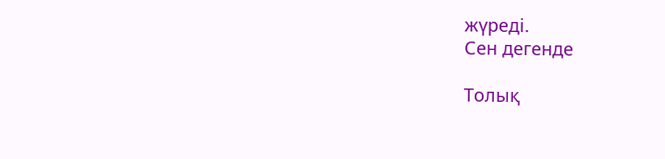жүредi.
Сен дегенде

Толық